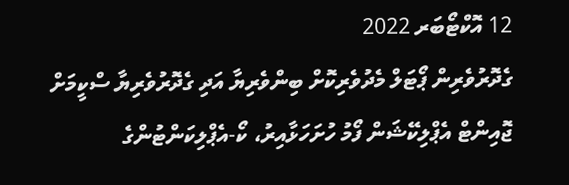12 އޮކްޓޯބަރ 2022
ގެދޮރުވެރިން ޕޯޓަލް މެދުވެރިކޮށް ބިންވެރިޔާ އަދި ގެދޮރުވެރިޔާ ސްކީމަށް ޖޮއިންޓް އެޕްލިކޭޝަން ފޯމު ހުށަހަޅާއިރު، ކޯ-އެޕްލިކަންޓުންގެ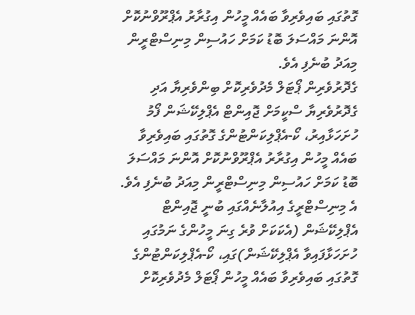ގޮތުގައި ބައިވެރިވާ ބައެއް މީހުން އިގުރާރު އެޕްރޫވްނުކޮށް އޮންނަ މައްސަލަ ބޮޑު ކަމަށް ހައުސިން މިނިސްޓްރީން މިއަދު ބުނެފި އެވެ.
ގެދޮރުވެރިން ޕޯޓަލް މެދުވެރިކޮށް ބިންވެރިޔާ އަދި ގެދޮރުވެރިޔާ ސްކީމަށް ޖޮއިންޓް އެޕްލިކޭޝަން ފޯމު ހުށަހަޅާއިރު، ކޯ-އެޕްލިކަންޓުންގެ ގޮތުގައި ބައިވެރިވާ ބައެއް މީހުން އިގުރާރު އެޕްރޫވްނުކޮށް އޮންނަ މައްސަލަ ބޮޑު ކަމަށް ހައުސިން މިނިސްޓްރީން މިއަދު ބުނެފި އެވެ.
އެ މިނިސްޓްރީގެ އިއުލާނެއްގައި ބުނީ ޖޮއިންޓް އެޕްލިކޭޝަން (އެކަކަށް ވުރެ ގިނަ މީހުންގެ ނަމުގައި ހުށަހަޅާފައިވާ އެޕްލިކޭޝަން)ގައި، ކޯ-އެޕްލިކަންޓުންގެ ގޮތުގައި ބައިވެރިވާ ބައެއް މީހުން ޕޯޓަލް މެދުވެރިކޮށް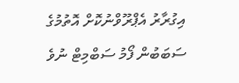އިގުރާރު އެޕްރޫވްނުކޮށް އޮތުމުގެ ސަބަބުން ފޯމު ސަބްމިޓް ނުވެ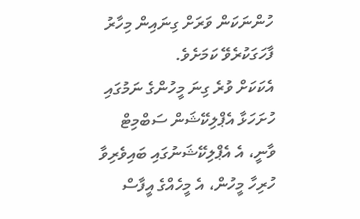ހުންނަކަން ވަރަށް ގިނައިން މިހާރު ފާހަގަކުރެވޭ ކަމަށެވެ.
އެކަކަށް ވުރެ ގިނަ މީހުންގެ ނަމުގައި ހުށަހަޅާ އެޕްލިކޭޝަން ސަބްމިޓް ވާނީ، އެ އެޕްލިކޭޝަނުގައި ބައިވެރިވާ ހުރިހާ މީހުން، އެ މީހެއްގެ އީފާސް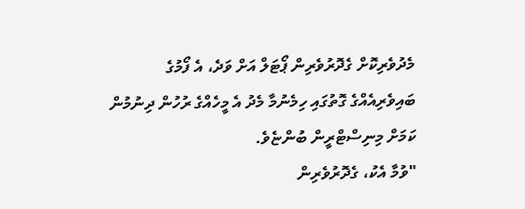މެދުވެރިކޮށް ގެދޮރުވެރިން ޕޯޓަލް އަށް ވަދެ، އެ ފޯމުގެ ބައިވެރިއެއްގެ ގޮތުގައި ހިމެނުމާ މެދު އެ މީހެއްގެ ރުހުން ދިނުމުން ކަމަށް މިނިސްޓްރީން ބުންޏެވެ.
"ވުމާ އެކު، ގެދޮރުވެރިން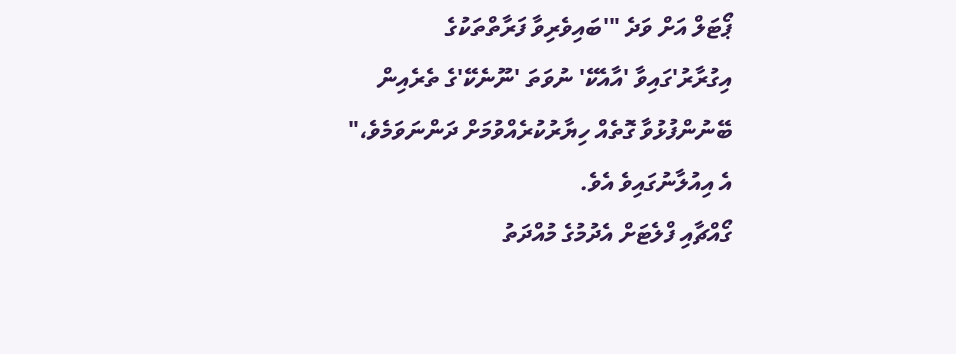ޕޯޓަލް އަށް ވަދެ "'ބައިވެރިވާ ފަރާތްތަކުގެ އިގުރާރު'ގައިވާ 'އާއެކޭ' ނުވަތަ 'ނޫނެކޭ'ގެ ތެރެއިން ބޭނުންފުޅުވާ ގޮތެއް ހިޔާރުކުރެއްވުމަށް ދަންނަވަމެވެ،" އެ އިއުލާނުގައިވެ އެވެ.
ގޯއްޗާއި ފްލެޓަށް އެދުމުގެ މުއްދަތު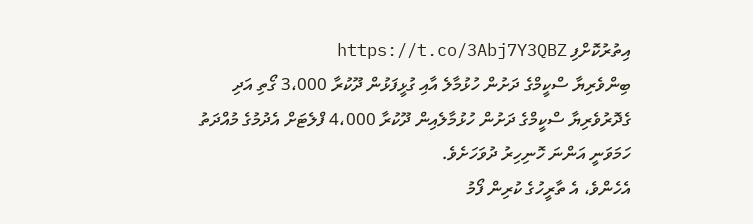އިތުރުކޮށްފި https://t.co/3Abj7Y3QBZ
ބިންވެރިޔާ ސްކީމްގެ ދަށުން ހުޅުމާލެ އާއި ގުޅީފަޅުން ދޫކުރާ 3،000 ގޯތި އަދި ގެދޮރުވެރިޔާ ސްކީމްގެ ދަށުން ހުޅުމާލެއިން ދޫކުރާ 4،000 ފްލެޓަށް އެދުމުގެ މުއްދަތު ހަމަވަނީ އަންނަ ހޮނިހިރު ދުވަހަށެވެ.
އެހެންވެ، އެ ތާރީހުގެ ކުރިން ފޯމު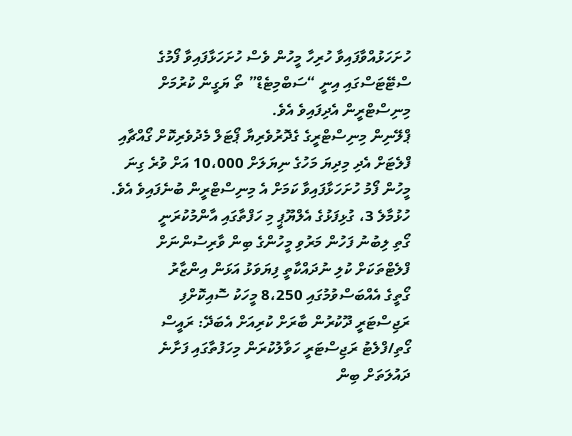ހުށަހަޅުއްވާފައިވާ ހުރިހާ މީހުން ވެސް ހުށަހަޅާފައިވާ ފޯމުގެ ސްޓޭޓަސްގައި އިނީ “ސަބްމިޓެޑް” ތޯ ޔަގީން ކުރުމަށް މިނިސްޓްރީން އެދިފައިވެ އެވެ.
ޕްލޭނިން މިނިސްޓްރީގެ ގެދޮރުވެރިޔާ ޕޯޓަލް މެދުވެރިކޮށް ގޯއްޗާއި ފްލެޓަށް އެދި މިދިޔަ މަހުގެ ނިޔަލަށް 10،000 އަށް ވުރެ ގިނަ މީހުން ފޯމު ހުށަހަޅާފައިވާ ކަމަށް އެ މިނިސްޓްރީން ބުނެފައިވެ އެވެ.
ހުޅުމާލެ 3، ގުޅިފަޅުގެ އެލްޔޫޕީ މި ހަފްތާގައި އާންމުކުރަނީ
ގޯތި ލިބުނު ފަހުން މަރުވި މީހުންގެ ބިން ވާރިސުންނަށް
ފްލެޓްތަކަށް ކުލި ނުދައްކާތީ ފިޔަވަޅު އަޅަން އިންޒާރު
ގޯތީގެ އެއްބަސްވުމުގައި 8،250 މީހަކު ސޮއިކޮށްފި
ރަޖިސްޓަރީ ދޫކުރުން ބާރަށް ކުރިއަށް އެބަދޭ: ރައީސް
ގޯތި/ފްލެޓު ރަޖިސްޓަރީ ހަވާލުކުރަން މިހަފުތާގައި ފަށާނެ
ދައުލަތަށް ބިން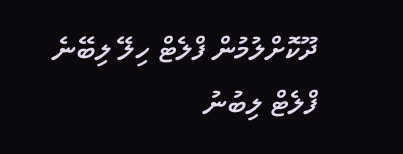ދޫކޮށްލުމުން ފްލެޓް ހިލޭ ލިބޭނެ
ފްލެޓް ލިބުނު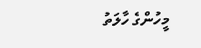މީހުންގެ ހާލަތު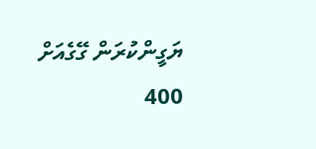ޔަގީންކުރަން ގޭގެއަށް
400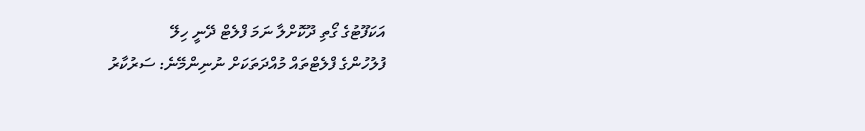އަކަފޫޓުގެ ގޯތި ދޫކޮށްލާ ނަމަ ފްލެޓް ދޭނީ ހިލޭ
ފުލުހުންގެ ފްލެޓްތައް މުއްދަތަކަށް ނުނިންމޭނެ: ސަރުކާރު